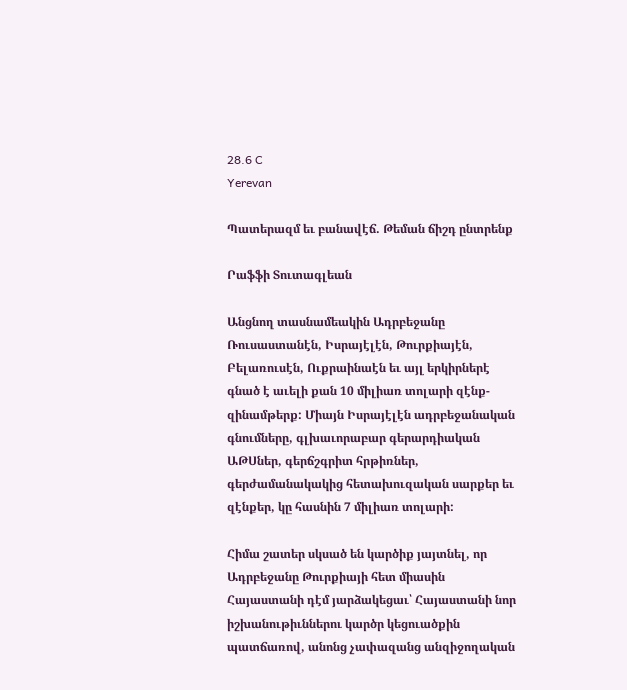28.6 C
Yerevan

Պատերազմ եւ բանավէճ. Թեման ճիշդ ընտրենք

Րաֆֆի Տուտագլեան

Անցնող տասնամեակին Ադրբեջանը Ռուսաստանէն, Իսրայէլէն, Թուրքիայէն, Բելառուսէն, Ուքրաինաէն եւ այլ երկիրներէ գնած է աւելի քան 10 միլիառ տոլարի զէնք-զինամթերք: Միայն Իսրայէլէն ադրբեջանական գնումները, գլխաւորաբար գերարդիական ԱԹՍներ, գերճշգրիտ հրթիռներ, գերժամանակակից հետախուզական սարքեր եւ զէնքեր, կը հասնին 7 միլիառ տոլարի:

Հիմա շատեր սկսած են կարծիք յայտնել, որ Ադրբեջանը Թուրքիայի հետ միասին Հայաստանի դէմ յարձակեցաւ՝ Հայաստանի նոր իշխանութիւններու կարծր կեցուածքին պատճառով, անոնց չափազանց անզիջողական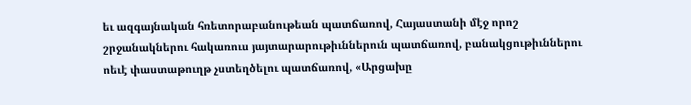եւ ազգայնական հռետորաբանութեան պատճառով, Հայաստանի մէջ որոշ շրջանակներու հակառուս յայտարարութիւններուն պատճառով, բանակցութիւններու ոեւէ փաստաթուղթ չստեղծելու պատճառով, «Արցախը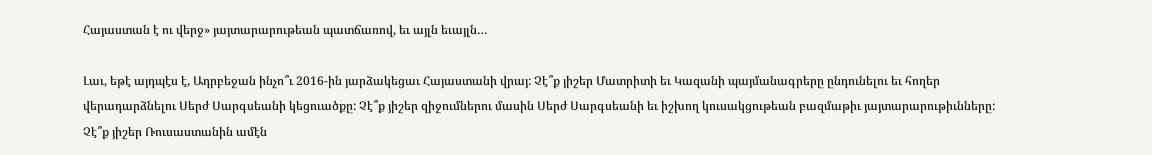Հայաստան է ու վերջ» յայտարարութեան պատճառով, եւ այլն եւայլն…

Լաւ, եթէ այդպէս է, Ադրբեջան ինչո՞ւ 2016-ին յարձակեցաւ Հայաստանի վրայ: Չէ՞ք յիշեր Մատրիտի եւ Կազանի պայմանագրերը ընդունելու եւ հողեր վերադարձնելու Սերժ Սարգսեանի կեցուածքը: Չէ՞ք յիշեր զիջումներու մասին Սերժ Սարգսեանի եւ իշխող կուսակցութեան բազմաթիւ յայտարարութիւնները: Չէ՞ք յիշեր Ռուսաստանին ամէն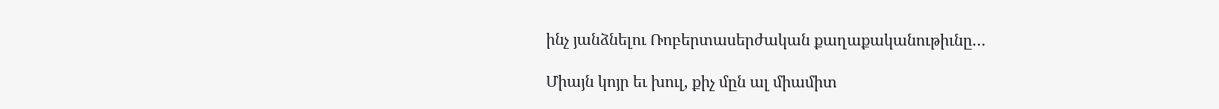ինչ յանձնելու Ռոբերտասերժական քաղաքականութիւնը…

Միայն կոյր եւ խուլ, քիչ մըն ալ միամիտ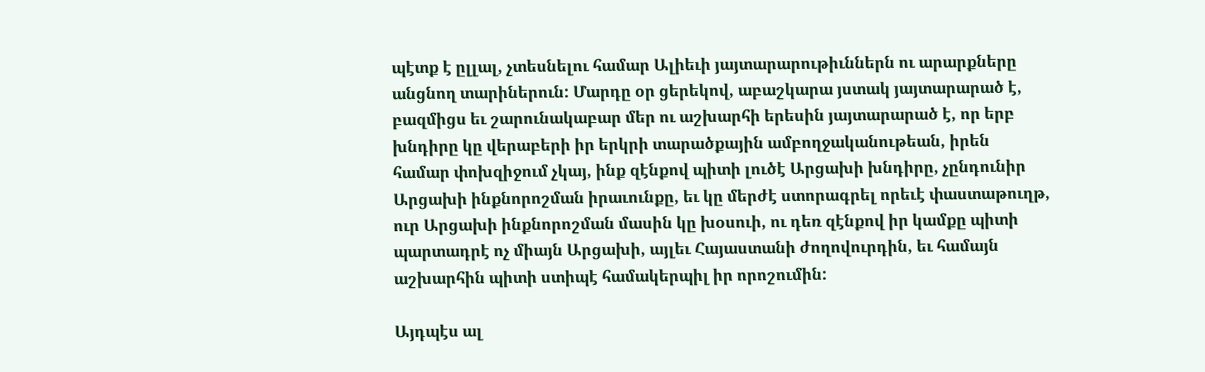պէտք է ըլլալ, չտեսնելու համար Ալիեւի յայտարարութիւններն ու արարքները անցնող տարիներուն: Մարդը օր ցերեկով, աբաշկարա յստակ յայտարարած է, բազմիցս եւ շարունակաբար մեր ու աշխարհի երեսին յայտարարած է, որ երբ խնդիրը կը վերաբերի իր երկրի տարածքային ամբողջականութեան, իրեն համար փոխզիջում չկայ, ինք զէնքով պիտի լուծէ Արցախի խնդիրը, չընդունիր Արցախի ինքնորոշման իրաւունքը, եւ կը մերժէ ստորագրել որեւէ փաստաթուղթ, ուր Արցախի ինքնորոշման մասին կը խօսուի, ու դեռ զէնքով իր կամքը պիտի պարտադրէ ոչ միայն Արցախի, այլեւ Հայաստանի ժողովուրդին, եւ համայն աշխարհին պիտի ստիպէ համակերպիլ իր որոշումին:

Այդպէս ալ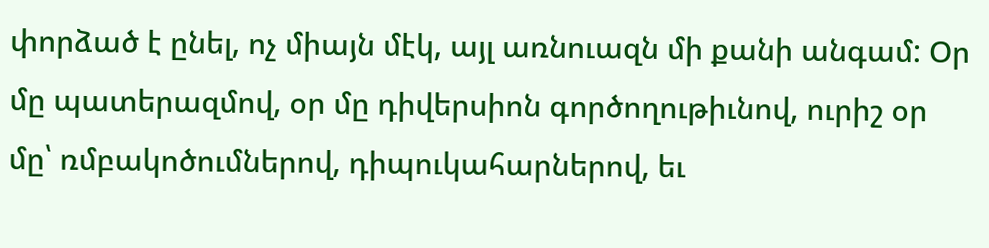փորձած է ընել, ոչ միայն մէկ, այլ առնուազն մի քանի անգամ: Օր մը պատերազմով, օր մը դիվերսիոն գործողութիւնով, ուրիշ օր մը՝ ռմբակոծումներով, դիպուկահարներով, եւ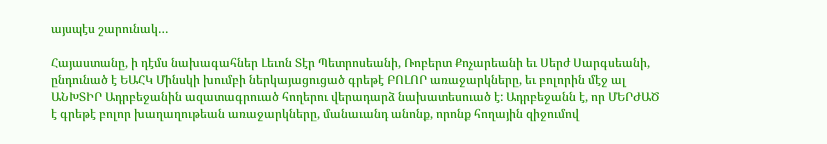այսպէս շարունակ…

Հայաստանը, ի դէմս նախագահներ Լեւոն Տէր Պետրոսեանի, Ռոբերտ Քոչարեանի եւ Սերժ Սարգսեանի, ընդունած է ԵԱՀԿ Մինսկի խումբի ներկայացուցած գրեթէ ԲՈԼՈՐ առաջարկները, եւ բոլորին մէջ ալ ԱՆԽՏԻՐ Ադրբեջանին ազատագրուած հողերու վերադարձ նախատեսուած է: Ադրբեջանն է, որ ՄԵՐԺԱԾ է գրեթէ բոլոր խաղաղութեան առաջարկները, մանաւանդ անոնք, որոնք հողային զիջումով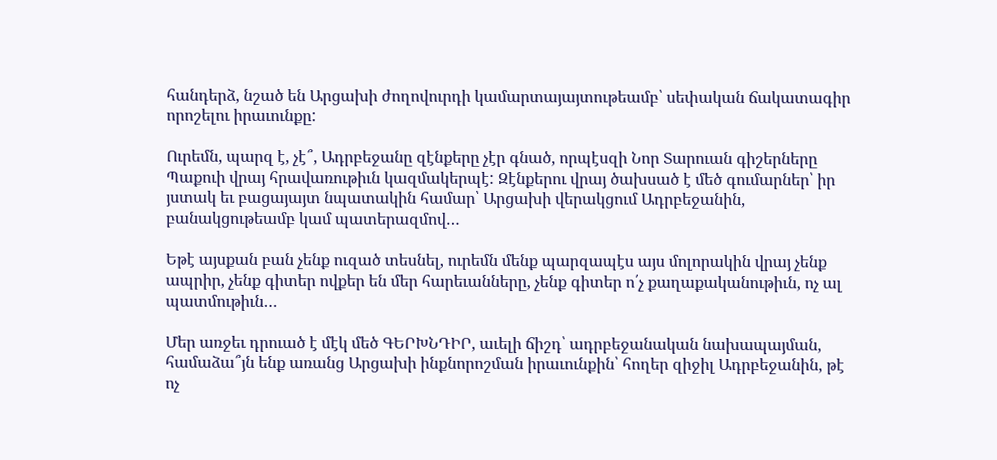հանդերձ, նշած են Արցախի ժողովուրդի կամարտայայտութեամբ՝ սեփական ճակատագիր որոշելու իրաւունքը:

Ուրեմն, պարզ է, չէ՞, Ադրբեջանը զէնքերը չէր գնած, որպէսզի Նոր Տարուան գիշերները Պաքուի վրայ հրավառութիւն կազմակերպէ: Զէնքերու վրայ ծախսած է մեծ գումարներ՝ իր յստակ եւ բացայայտ նպատակին համար՝ Արցախի վերակցում Ադրբեջանին, բանակցութեամբ կամ պատերազմով…

Եթէ այսքան բան չենք ուզած տեսնել, ուրեմն մենք պարզապէս այս մոլորակին վրայ չենք ապրիր, չենք գիտեր ովքեր են մեր հարեւանները, չենք գիտեր ո՛չ քաղաքականութիւն, ոչ ալ պատմութիւն…

Մեր առջեւ դրուած է մէկ մեծ ԳԵՐԽՆԴԻՐ, աւելի ճիշդ՝ ադրբեջանական նախապայման, համաձա՞յն ենք առանց Արցախի ինքնորոշման իրաւունքին՝ հողեր զիջիլ Ադրբեջանին, թէ ոչ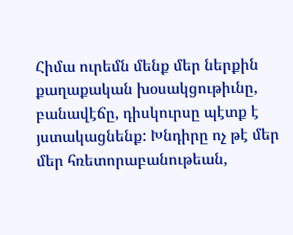Հիմա ուրեմն մենք մեր ներքին քաղաքական խօսակցութիւնը, բանավէճը, դիսկուրսը պէտք է յստակացնենք: Խնդիրը ոչ թէ մեր մեր հռետորաբանութեան,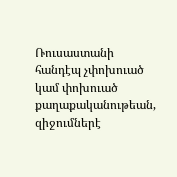Ռուսաստանի հանդէպ չփոխուած կամ փոխուած քաղաքականութեան, զիջումներէ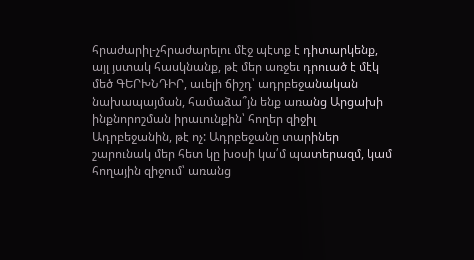հրաժարիլ-չհրաժարելու մէջ պէտք է դիտարկենք, այլ յստակ հասկնանք, թէ մեր առջեւ դրուած է մէկ մեծ ԳԵՐԽՆԴԻՐ, աւելի ճիշդ՝ ադրբեջանական նախապայման, համաձա՞յն ենք առանց Արցախի ինքնորոշման իրաւունքին՝ հողեր զիջիլ Ադրբեջանին, թէ ոչ: Ադրբեջանը տարիներ շարունակ մեր հետ կը խօսի կա՛մ պատերազմ, կամ հողային զիջում՝ առանց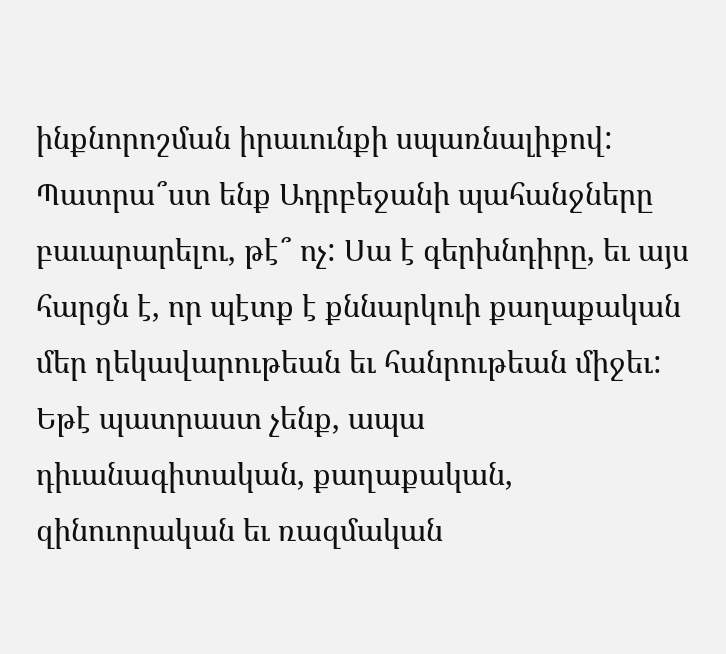ինքնորոշման իրաւունքի սպառնալիքով: Պատրա՞ստ ենք Ադրբեջանի պահանջները բաւարարելու, թէ՞ ոչ: Սա է գերխնդիրը, եւ այս հարցն է, որ պէտք է քննարկուի քաղաքական մեր ղեկավարութեան եւ հանրութեան միջեւ: Եթէ պատրաստ չենք, ապա դիւանագիտական, քաղաքական, զինուորական եւ ռազմական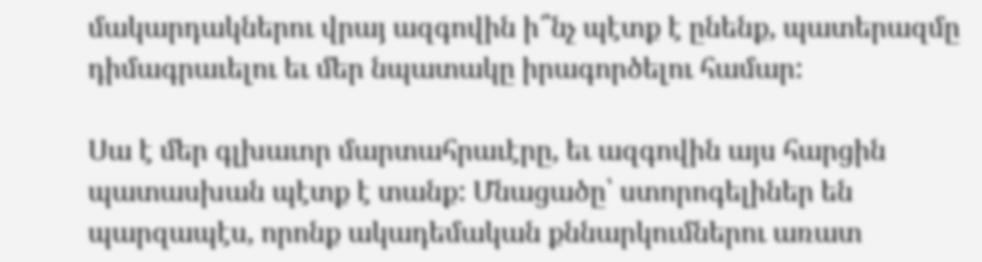մակարդակներու վրայ ազգովին ի՞նչ պէտք է ընենք, պատերազմը դիմագրաւելու եւ մեր նպատակը իրագործելու համար:

Սա է մեր գլխաւոր մարտահրաւէրը, եւ ազգովին այս հարցին պատասխան պէտք է տանք: Մնացածը՝ ստորոգելիներ են պարզապէս, որոնք ակադեմական քննարկումներու առատ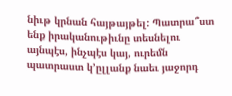նիւթ կրնան հայթայթել: Պատրա՞ստ ենք իրականութիւնը տեսնելու այնպէս, ինչպէս կայ, ուրեմն պատրաստ կ’ըլլանք նաեւ յաջորդ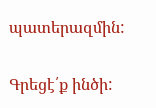պատերազմին:

Գրեցէ՛ք ինծի: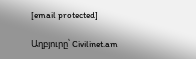[email protected]

Աղբյուրը՝ Civilinet.am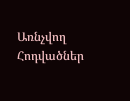Առնչվող Հոդվածներ